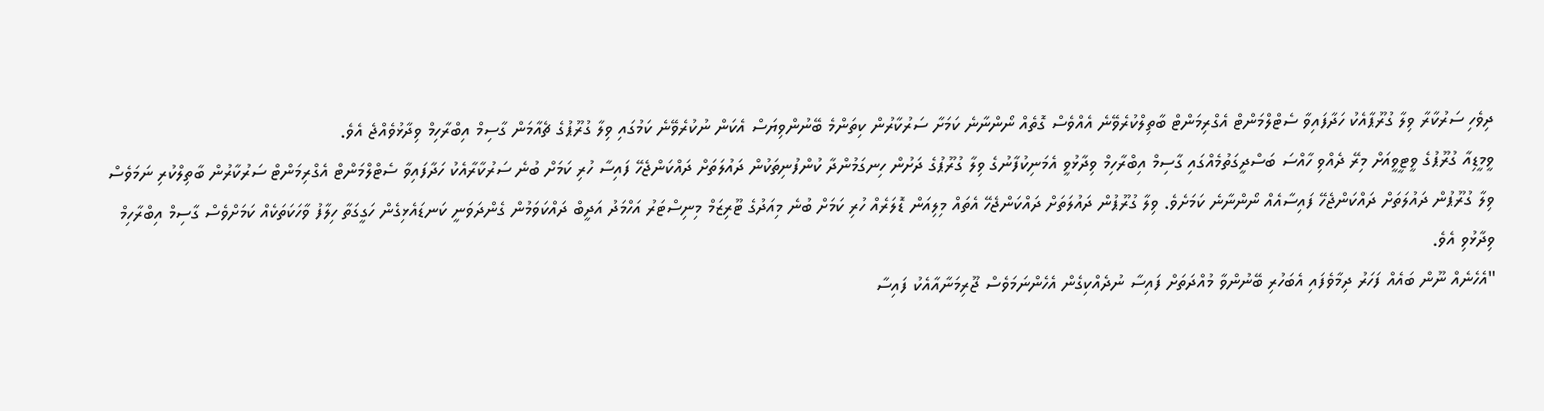ދިވެހި ސަރުކާރާ ވިލާ ގުރޫޕާއެކު ހަދާފައިވާ ސެޓްލްމަންޓް އެގްރިމަންޓް ބާތިލްކުރެވޭނެ އެއްވެސް ގޮތެއް ނޯންނާނެ ކަމަށާ ސަރުކާރުން ކިތަންމެ ބޭނުންވިޔަސް އެކަން ނުކުރެވޭނެ ކަމުގައި ވިލާ ގުރޫޕުގެ ޗެއާމަން ގާސިމް އިބްރާހިމް ވިދާޅުވެއްޖެ އެވެ.
ވީމީޑިއާ ގުރޫޕުގެ ވީޓީވީއަށް މިރޭ ދެއްވި ހާއްސަ ބަސްދީގަތުމެއްގައި ގާސިމް އިބްރާހިމް ވިދާޅުވީ އެމަނިކުފާނުގެ ވިލާ ގުރޫޕުގެ ދަށުން ހިނގަމުންދާ ކުންފުނިތަކުން ދައުލަތަށް ދައްކަންޖެހޭ ފައިސާ ހުރި ކަމަށް ބުނެ ސަރުކާރާއެކު ހަދާފައިވާ ސެޓްލްމަންޓް އެގްރިމަންޓް ސަރުކާރުން ބާތިލްކުރި ނަމަވެސް ވިލާ ގުރޫޕުން ދައުލަތަށް ދައްކަންޖެހޭ ފައިސާއެއް ނޯންނާނެ ކަމަށެވެ. ވިލާ ގުރޫޕުން ދައުލަތަށް ދައްކަންޖެހޭ އެތައް މިލިއަން ޑޮލަރެއް ހުރި ކަމަށް ބުނެ މިއަދުގެ ޓޫރިޒަމް މިނިސްޓަރު އަހްމަދު އަދީބް ދައްކަވަމުން ގެންދަވަނީ ކަނޑައެޅިގެން ހަގީގަތާ ހިލާފު ވާހަކަތަކެއް ކަމަށްވެސް ގާސިމް އިބްރާހިމް ވިދާޅުވި އެވެ.
"އެހެނެއް ނޫން ބައެއް ފަހަރު ދިމާވެފައި އެބަހުރި ބޭނުންވާ މުއްދަތަށް ފައިސާ ނުދެއްކިގެން އެހެންނަމަވެސް ޖޫރިމަނާއާއެކު ފައިސާ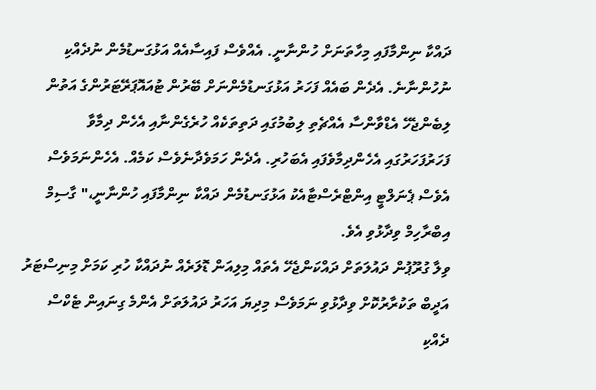ދައްކާ ނިންމާފައި މިހާތަނަށް ހުންނާނީ. އެއްވެސް ފައިސާއެއް އަޅުގަނޑުމެން ނުދެއްކި ނުހުންނާނެ. އެދެން ބައެއް ފަހަރު އަޅުގަނޑުމެންނަށް ބޭރުން ޓުއައޮޕަރޭޓަރުންގެ އަތުން ލިބެންޖެހޭ އެޑްވާންސާ އެއްޗެތި ލިބުމުގައި ދަތިތަކެއް ހުރެގެންނާއި އެހެން ދިމާވާ ފަހަރުފަހަރުގައި އެހެންދިމާވެފައި އެބަހުރި. އެދެން ހަމަވެދާނެވެސް ކަމެއް. އެހެންނަމަވެސް އެވެސް ޕެނަލްޓީ އިންޓްރެސްޓާއެކު އަޅުގަނޑުމެން ދައްކާ ނިންމާފައި ހުންނާނީ،" ގާސިމް އިބްރާހިމް ވިދާޅުވި އެވެ.
ވިލާ ގުރޫޕުން ދައުލަތަށް ދައްކަންޖެހޭ އެތައް މިލިއަން ޑޮލަރެއް ނުދައްކާ ހުރި ކަމަށް މިނިސްޓަރު އަދީބް ތަކުރާރުކޮށް ވިދާޅުވި ނަމަވެސް މިދިޔަ އަހަރު ދައުލަތަށް އެންމެ ގިނައިން ޓެކްސް ދެއްކި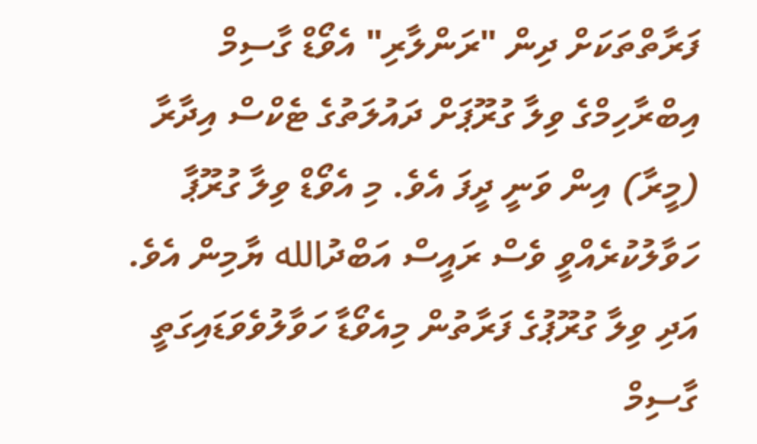ފަރާތްތަކަށް ދިން "ރަންލާރި" އެވޯޑް ގާސިމް އިބްރާހިމްގެ ވިލާ ގުރޫޕަށް ދައުލަތުގެ ޓެކްސް އިދާރާ (މީރާ) އިން ވަނީ ދީފަ އެވެ. މި އެވޯޑް ވިލާ ގުރޫޕާ ހަވާލުކުރެއްވީ ވެސް ރައީސް އަބްދުالله ޔާމިން އެވެ. އަދި ވިލާ ގުރޫޕުގެ ފަރާތުން މިއެވޯޑާ ހަވާލުވެވަޑައިގަތީ ގާސިމް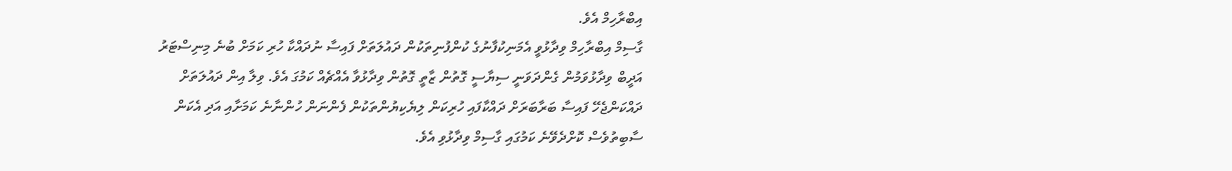އިބްރާހިމް އެވެ.
ގާސިމް އިބްރާހިމް ވިދާޅުވީ އެމަނިކުފާނުގެ ކުންފުނިތަކުން ދައުލަތަށް ފައިސާ ނުދައްކާ ހުރި ކަމަށް ބުނެ މިނިސްޓަރު އަދީބް ވިދާޅުވަމުން ގެންދަވަނީ ސިޔާސީ ގޮތުން ޒާތީ ގޮތުން ވިދާޅުވާ އެއްޗެއް ކަމުގަ އެވެ. ވިލާ އިން ދައުލަތަށް ދައްކަންޖެހޭ ފައިސާ ބަރާބަރަށް ދައްކާފައި ހުރިކަން ލިޔެކިޔުންތަކުން ފެންނަން ހުންނާނެ ކަމަށާއި އަދި އެކަން ސާބިތުވެސް ކޮށްދެވޭނެ ކަމުގައި ގާސިމް ވިދާޅުވި އެވެ.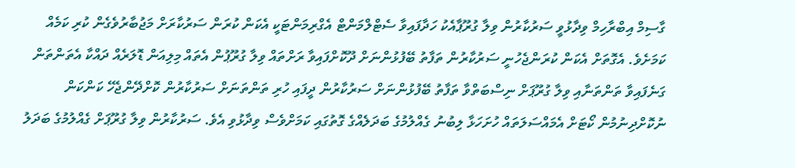ގާސިމް އިބްރާހިމް ވިދާޅުވީ ސަރުކާރުން ވިލާ ގުރޫޕާއެކު ހަދާފައިވާ ސެޓްލްމަންޓް އެގްރިމަންޓަކީ އެކަން ކުރަން ސަރުކާރަށް މަޖުބާރުވެގެން ކުރި ކަމެއް ކަމަށެވެ. އެގޮތަށް އެކަން ކުރަންޖެހުނީ ސަރުކާރުން ތަފާތު ބޭފުޅުންނަށް ދޫކޮށްފައިވާ ރަށްތައް ވިލާ ގުރޫޕުން އެތައް މިލިއަން ޑޮލަރެއް ދައްކާ އެތަންތަން ގަނެފައިވާ ތަންތަނާއި ވިލާ ގުރޫޕަށް ނިސްބަތްވާ ތަފާތު ބޭފުޅުންނަށް ސަރުކާރުން ދީފައި ހުރި ތަންތަނަށް ސަރުކާރުން ކޮށްދޭންޖެހޭ ކަންކަން ނުކޮށްދިނުމުން ކޯޓަށް އެމައްސަލަތައް ހުށަހަޅާ ލިބުނު ގެއްލުމުގެ ބަދަލެއްގެ ގޮތުގައި ކަމަށްވެސް ވިދާޅުވި އެވެ. ސަރުކާރުން ވިލާ ގުރޫޕަށް ގެއްލުމުގެ ބަދަލު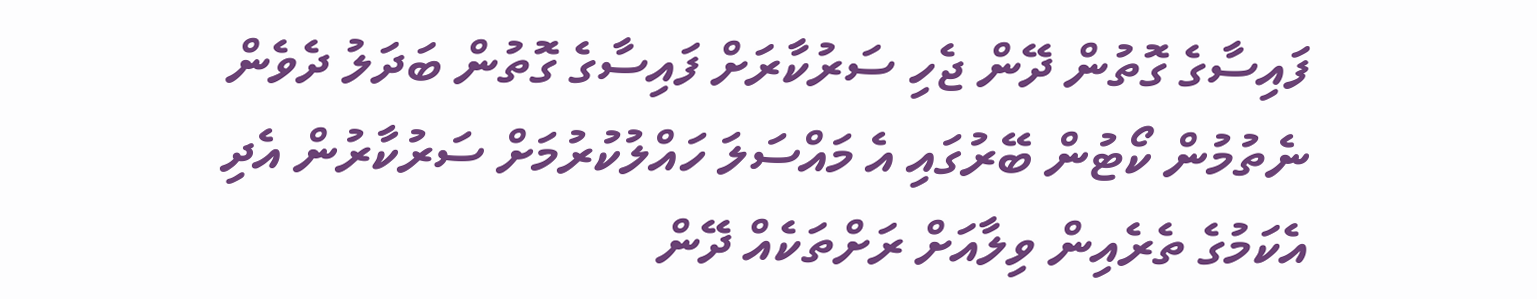ފައިސާގެ ގޮތުން ދޭން ޖެހި ސަރުކާރަށް ފައިސާގެ ގޮތުން ބަދަލު ދެވެން ނެތުމުން ކޯޓުން ބޭރުގައި އެ މައްސަލަ ހައްލުކުރުމަށް ސަރުކާރުން އެދި އެކަމުގެ ތެރެއިން ވިލާއަށް ރަށްތަކެއް ދޭން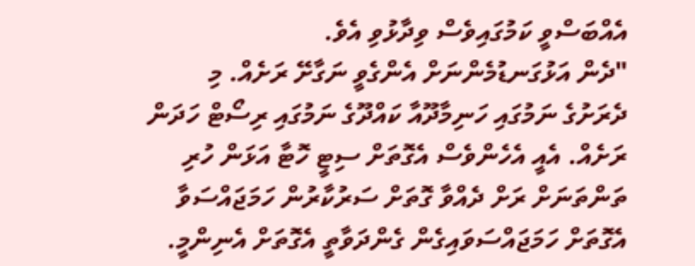އެއްބަސްވީ ކަމުގައިވެސް ވިދާޅުވި އެވެ.
"ދެން އަޅުގަނޑުމެންނަށް އެންގެވީ ނަގާށޭ ރަށެއް. މި ދެރަށުގެ ނަމުގައި ހަނިމާދޫއާ ކައްދޫގެ ނަމުގައި ރިސޯޓް ހަދަން ރަށެއް. އެއީ އެހެންވެސް އެގޮތަށް ސިޓީ ހޮޓާ އަޅަން ހުރި ތަންތަނަށް ރަށް ދެއްވާ ގޮތަށް ސަރުކާރުން ހަމަޖައްސަވާ އެގޮތަށް ހަމަޖައްސަވައިގެން ގެންދަވާތީ އެގޮތަށް އެނިންމީ.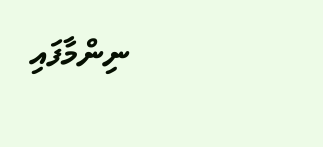ނިންމާފައި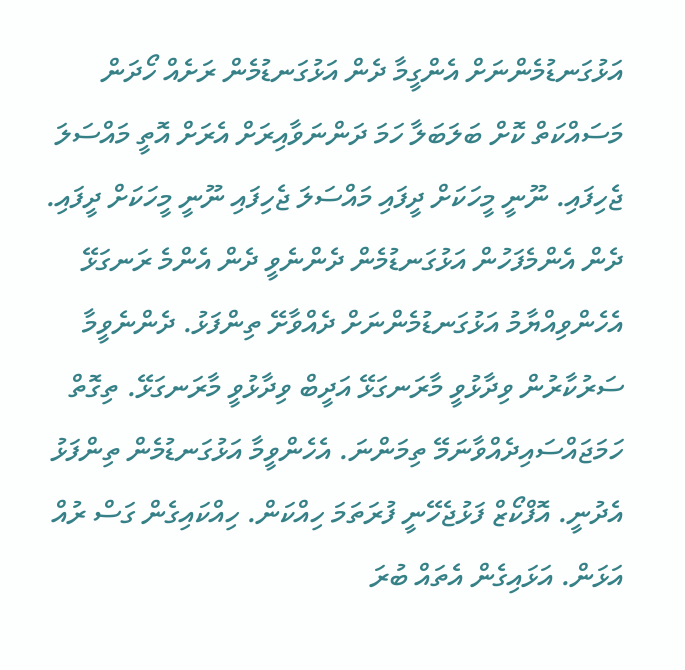އަޅުގަނޑުމެންނަށް އެންގީމާ ދެން އަޅުގަނޑުމެން ރަށެއް ހޯދަން މަސައްކަތް ކޮށް ބަލަބަލާ ހަމަ ދަންނަވާއިރަށް އެރަށް އޮތީ މައްސަލަ ޖެހިފައި. ނޫނީ މީހަކަށް ދީފައި މައްސަލަ ޖެހިފައި ނޫނީ މީހަކަށް ދީފައި. ދެން އެންމެފަހުން އަޅުގަނޑުމެން ދެންނެވީ ދެން އެންމެ ރަނގަޅޭ އެހެންވިއްޔާމު އަޅުގަނޑުމެންނަށް ދެއްވާށޭ ތިންފަޅު. ދެންނެވީމާ ސަރުކާރުން ވިދާޅުވީ މާރަނގަޅޭ އަދީބް ވިދާޅުވީ މާރަނގަޅޭ. ތިގޮތް ހަމަޖައްސައިދެއްވާނަމޭ ތިމަންނަ. އެހެންވީމާ އަޅުގަނޑުމެން ތިންފަޅު އެދުނީ. އޮފްކޯޒް ފަޅުޖެހޭނީ ފުރަތަމަ ހިއްކަން. ހިއްކައިގެން ގަސް ރުއް އަޅަން. އަޅައިގެން އެތައް ބުރަ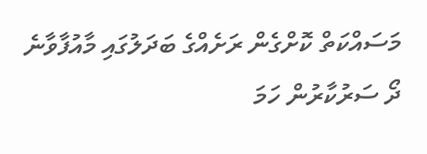މަސައްކަތް ކޮށްގެން ރަށެއްގެ ބަދަލުގައި މާއުފާވާނެ ދޯ ސަރުކާރުން ހަމަ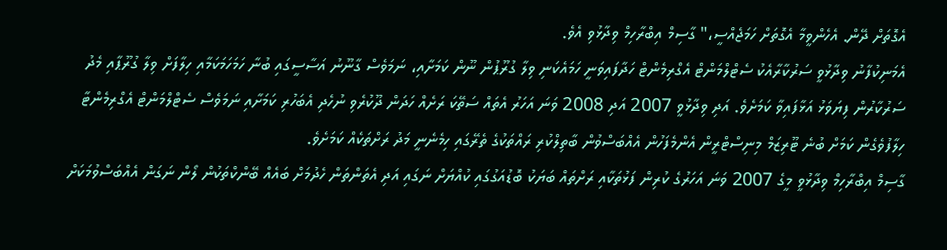އެގޮތަށް ދޭން. އެހެންވީމާ އެގޮތަށް ހަމަޖެއްސީ،" ގާސިމް އިބްރާހިމް ވިދާޅުވި އެވެ.
އެމަނިކުފާނު ވިދާޅުވީ ސަރުކާރާއެކު ސެޓްލްމަންޓް އެގްރިމެންޓް ހަދާފައިވަނީ ހަމައެކަނި ވިލާ ގުރޫޕުން ނޫން ކަމަށާއި، ނަމަވެސް ގާނޫނު އަސާސީގައި ބުނާ ހަމަހަމަކަމާއި ހިލާފަށް ވިލާ ގުރޫޕާއި މެދު ސަރުކާރުން ފިޔަވަޅު އަޅާފައިވާ ކަމަށެވެ. އަދި ވިދާޅުވީ 2007 އަދި 2008 ވަނަ އަހަރު އެތައް ސަތޭކަ ރަށެއް ހަދަން ދޫކުރެވި ނުހެދި އެބަހުރި ކަމަށާއި ނަމަވެސް ސެޓްލްމަންޓް އެގްރިމެންޓާ ހިލާފުވެގެން ކަމަށް ބުނެ ޓޫރިޒަމް މިނިސްޓްރީން އެންމެފަހުން އެއްބަސްވުން ބާތިލްކުރި ރައްތަކުގެ ތެރޭގައި ހިމެނެނީ މަދު ރަށްތަކެއް ކަމަށެވެ.
ގާސިމް އިބްރާހިމް ވިދާޅުވީ މީގެ 2007 ވަނަ އަހަރުގެ ކުރިން ފަޅުތަކާއި ރަށްތައް ބަޔަކު ބޮޑުއަގުގައި ކުއްޔަށް ނަގައި އަދި އެތަންތަން ހެދުމަށް ބައެއް ބޭންކްތަކުން ލޯން ނަގަން އެއްބަސްވުމަކަށް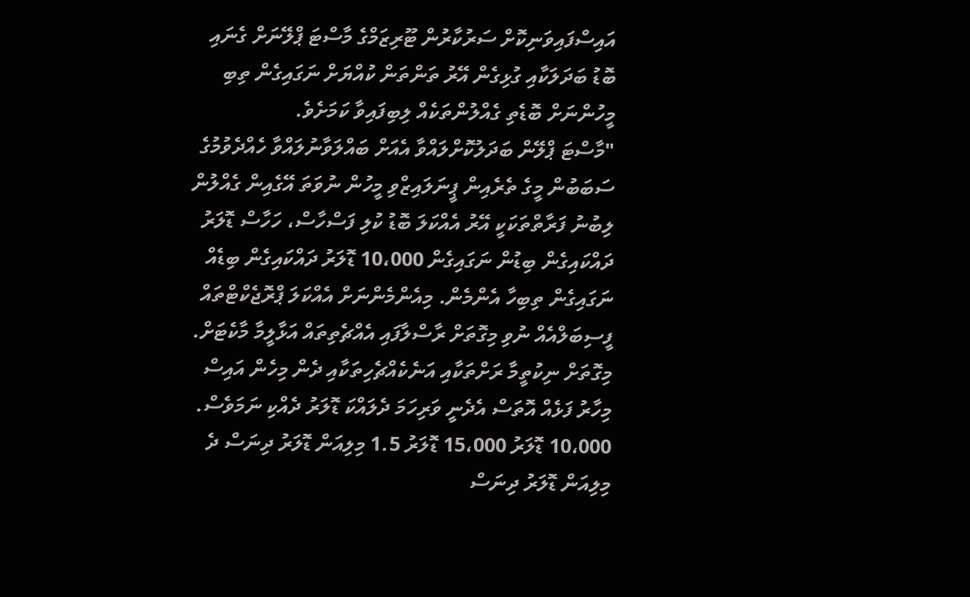އައިސްފައިވަނިކޮށް ސަރުކާރުން ޓޫރިޒަމްގެ މާސްޓަ ޕްލޭނަށް ގެނައި ބޮޑު ބަދަލަކާއި ގުޅިގެން އޭރު ތަންތަން ކުއްޔަށް ނަގައިގެން ތިބި މީހުންނަށް ބޮޑެތި ގެއްލުންތަކެއް ލިބިފައިވާ ކަމަށެވެ.
"މާސްޓަ ޕްލޭން ބަދަލުކޮށްލައްވާ އެއަށް ބައްލަވާނުލައްވާ ހެއްދެވުމުގެ ސަބަބުން މީގެ ތެރެއިން ޕީނަލައިޒްވި މީހުން ނުވަތަ އޭގެއިން ގެއްލުން ލިބުނު ފަރާތްތަކަކީ އޭރު އެއްކަލަ ބޮޑު ކުލި ފަސްހާސް، ހަހާސް ޑޮލަރު ދައްކައިގެން ބިޑުން ނަގައިގެން 10،000 ޑޮލަރު ދައްކައިގެން ބިޑެއް ނަގައިގެން ތިބިހާ އެންމެން. މިއެންމެންނަށް އެއްކަލަ ޕްރޮޖެކްޓްތައް ފީސިބަލްއެއް ނުވި މިގޮތަށް ރާސްލާފައި އެއްޗެތިތައް އަޅާލީމާ މާކެޓަށް. މިގޮތަށް ނިކުތީމާ ރަށްތަކާއި އަނެކެއްޗެހިތަކާއި ދެން މިހެން އައިސް މިހާރު ފަޅެއް އޮތަސް އެދެނީ ވަރިހަމަ ދެލައްކަ ޑޮލަރު ދެއްކި ނަމަވެސް. 10،000 ޑޮލަރު 15،000 ޑޮލަރު 1.5 މިލިއަން ޑޮލަރު ދިނަސް ދެ މިލިއަން ޑޮލަރު ދިނަސް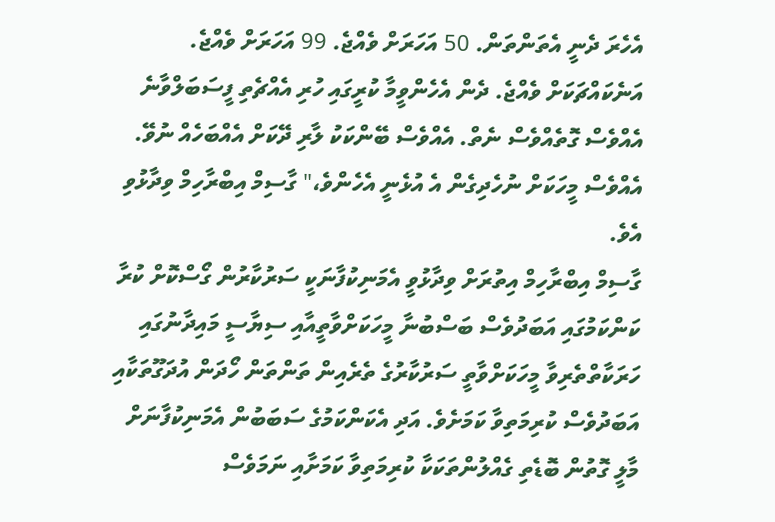އެހެރަ ދެނީ އެތަންތަން. 50 އަހަރަށް ވެއްޖެ. 99 އަހަރަށް ވެއްޖެ. އަނެކައްޗަކަށް ވެއްޖެ. ދެން އެހެންވީމާ ކުރީގައި ހުރި އެއްޗެތި ފީސަބަލްވާނެ އެއްވެސް ގޮތެއްވެސް ނެތް. އެއްވެސް ބޭންކަކު ލާރި ދޭކަށް އެއްބަހެއް ނުވޭ. އެއްވެސް މީހަކަށް ނުހެދިގެން އެ އުޅެނީ އެހެންވެ،" ގާސިމް އިބްރާހިމް ވިދާޅުވި އެވެ.
ގާސިމް އިބްރާހިމް އިތުރަށް ވިދާޅުވީ އެމަނިކުފާނަކީ ސަރުކާރުން ގޯސްކޮށް ކުރާ ކަންކަމުގައި އަބަދުވެސް ބަސްބުނާ މީހަކަށްވާތީއާއި ސިޔާސީ މައިދާނުގައި ހަރަކާތްތެރިވާ މީހަކަށްވާތީ ސަރުކާރުގެ ތެރެއިން ތަންތަން ހޯދަން އުދަގޫތަކާއި އަބަދުވެސް ކުރިމަތިވާ ކަމަށެވެ. އަދި އެކަންކަމުގެ ސަބަބުން އެމަނިކުފާނަށް މާލީ ގޮތުން ބޮޑެތި ގެއްލުންތަކަކާ ކުރިމަތިވާ ކަމަށާއި ނަމަވެސް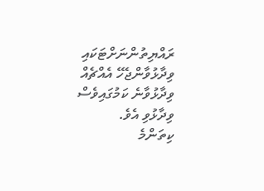ރައްޔިތުންނަށްޓަކައި ވިދާޅުވާންޖެހޭ އެއްޗެއް ވިދާޅުވާނެ ކަމުގައިވެސް ވިދާޅުވި އެވެ.
ކިތަންމެ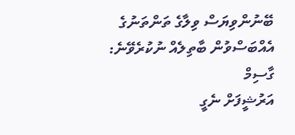ބޭނުންވިޔަސް ވިލާގެ ތަންތަނުގެ އެއްބަސްވުން ބާތިލެއް ނުކުރެވޭނެ: ގާސިމް
އަރުޝީފަށް ނެގީ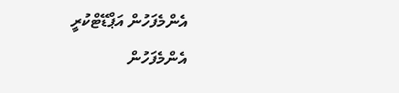އެންމެފަހުން އަޕްޑޭޓްކުރީ
އެންމެފަހުން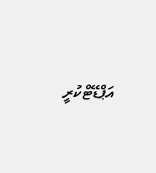އަޕްޑޭޓްކުރީ